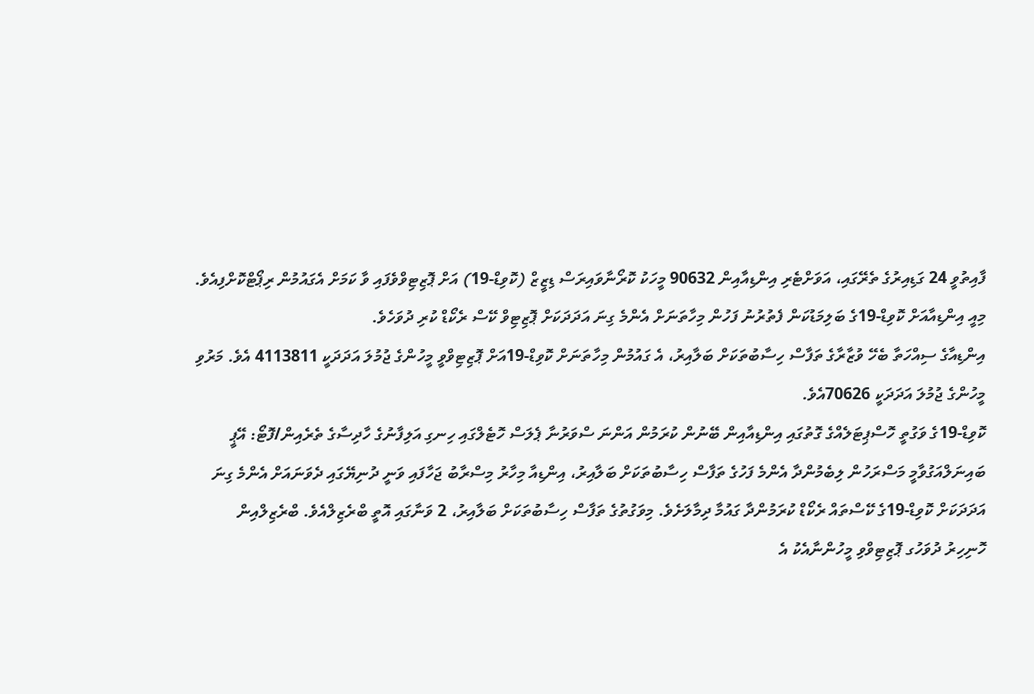ފާއިތުވީ 24 ގަޑިއިރުގެ ތެރޭގައި، އަވަށްޓެރި އިންޑިއާއިން 90632 މީހަކު ކޮރޯނާވައިރަސް ޑިޒީޒް (ކޮވިޑް-19) އަށް ޕޮޒިޓިވްވެފައި ވާ ކަމަށް އެގައުމުން ރިޕޯޓްކޮށްފިއެވެ.
މިއީ އިންޑިއާއަށް ކޮވިޑް-19ގެ ބަލިމަޑުކަން ފެތުރުނު ފަހުން މިހާތަނަށް އެންމެ ގިނަ އަދަދަކަށް ޕޮޒިޓިވް ކޭސް ރެކޯޑް ކުރި ދުވަހެވެ.
އިންޑިއާގެ ސިއްހަތާ ބެހޭ ވުޒާރާގެ ތަފާސް ހިސާބުތަކަށް ބަލާއިރު، އެ ގައުމުން މިހާތަނަށް ކޮވިޑް-19އަށް ޕޮޒިޓިވްވީ މީހުންގެ ޖުމުލަ އަދަދަކީ 4113811 އެވެ. މަރުވި މީހުންގެ ޖުމުލަ އަދަދަކީ 70626އެވެ.
ކޮވިޑް-19ގެ ވަގުތީ ހޮސްޕިޓަލެއްގެ ގޮތުގައި އިންޑިއާއިން ބޭނުން ކުރަމުން އަންނަ ސްވަރުނާ ޕެލަސް ހޮޓެލްގައި ހިނގި އަލިފާނުގެ ހާދިސާގެ ތެރެއިން/ފޮޓޯ: އޭޕީ
ބައިނަލްއަގުވާމީ މަސްރަހުން ލިބެމުންދާ އެންމެ ފަހުގެ ތަފާސް ހިސާބުތަކަށް ބަލާއިރު، އިންޑިއާ މިހާރު މިސްރާބު ޖަހާފައި ވަނީ ދުނިޔޭގައި ދެވަނައަށް އެންމެ ގިނަ އަދަދަކަށް ކޮވިޑް-19ގެ ކޭސްތައް ރެކޯޑް ކުރަމުންދާ ގައުމާ ދިމާލަށެވެ. މިވަގުތުގެ ތަފާސް ހިސާބުތަކަށް ބަލާއިރު، 2 ވަނާގައި އޮތީ ބްރެޒިލްއެވެ. ބްރެޒިލްއިން ހޮނިހިރު ދުވަހުގ ޕޮޒިޓިވްވި މީހުންނާއެކު އެ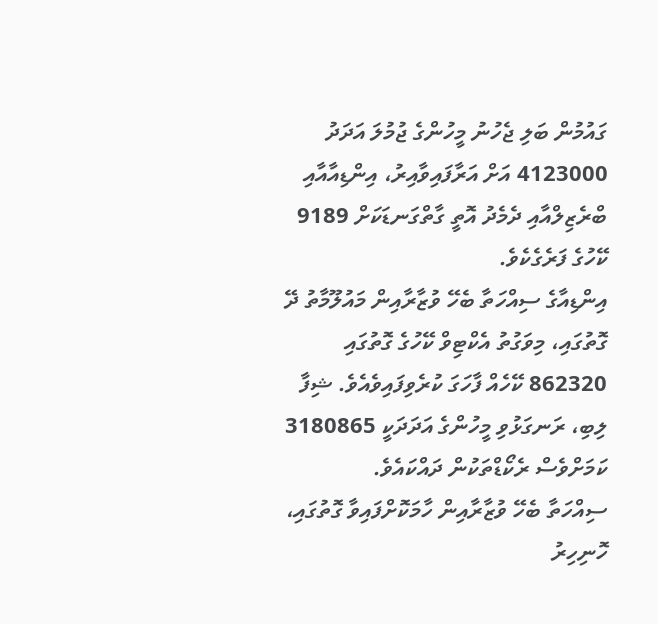ގައުމުން ބަލި ޖެހުނު މީހުންގެ ޖުމުލަ އަދަދު 4123000 އަށް އަރާފައިވާއިރު، އިންޑިއާއާއި ބްރެޒިލްއާއި ދެމެދު އޮތީ ގާތްގަނޑަކަށް 9189 ކޭހުގެ ފަރެގެކެވެ.
އިންޑިއާގެ ސިއްހަތާ ބެހޭ ވުޒާރާއިން މައުލޫމާތު ދޭ ގޮތުގައި، މިވަގުތު އެކްޓިވް ކޭހުގެ ގޮތުގައި 862320 ކޭހެއް ފާހަގަ ކުރެވިފައިވެއެވެ. ޝިފާ ލިބި، ރަނގަޅުވި މީހުންގެ އަދަދަކީ 3180865 ކަމަށްވެސް ރެކޯޑްތަކުން ދައްކައެވެ.
ސިއްހަތާ ބެހޭ ވުޒާރާއިން ހާމަކޮށްފައިވާ ގޮތުގައި، ހޮނިހިރު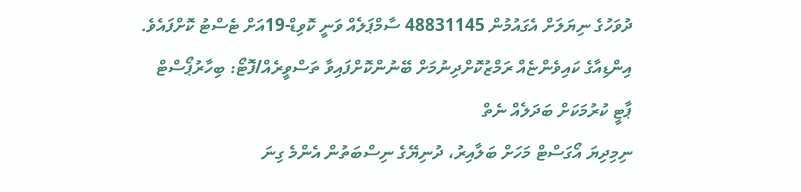ދުވަހުގެ ނިޔަލަށް އެގައުމުން 48831145 ސާމްޕަލެއް ވަނީ ކޮވިޑް-19އަށް ޓެސްޓު ކޮށްފައެވެ.
އިންޑިއާގެ ކައިވެންޏެއް ރަމްޒުކޮށްދިނުމަށް ބޭނުންކޮށްފައިވާ ތަސްވީރެއް/ފޮޓޯ: ބިހާރުޕޯސްޓް
ޕާޓީ ކުރުމަކަށް ބަދަލެއް ނެތް
ނިމިދިޔަ އޯގަސްޓް މަހަށް ބަލާއިރު، ދުނިޔޭގެ ނިސްބަތުން އެންމެ ގިނަ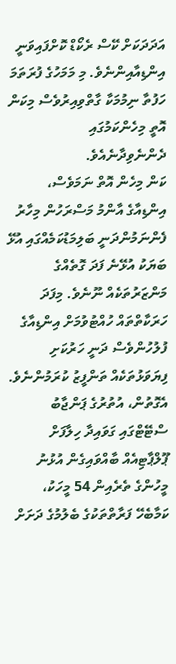އަދަދަކަށް ކޭސް ރެކޯޑް ކޮށްފައިވަނީ އިންޑިއާއިންނެވެ. މި މަމަހުގެ ފުރަތަމަ ހަފުތާ ނިމުމަކާ ގާތްވިއިރުވެސް މިކަން އޮތީ މިހެންކަމުގައި ދެންނެވިދާނެއެވެ.
ކަން މިހެން އޮތް ނަމަވެސް، އިންޑިއާގެ އާންމު މަސްރަހުން މިހާރު ފެންނަމުންދަނީ ބަލިމަޑުކަމެއްގައި އުޅޭ ބަޔަކު އުޅޭނެ ފަދަ ގޮތެއްގެ މަންޒަރުތަކެއް ނޫނެވެ. މިފަދަ ހަރަކާތްތައް ހުއްޓުވުމަށް އިންޑިއާގެ ފުލުހުންވެސް ދަނީ ހަރުކަށި ފިޔަވަޅުތަކެއް ތަންފީޒު ކުރަމުންނެވެ.
އެގޮތުން، އުތުރުގެ ޕަންޖާބު ސްޓޭޓްގައި ގަވައިދާ ހިލާފަށް ޕޫލްޕާޓިއެއް ބާއްވައިގެން އުޅުނު މީހުންގެ ތެރެއިން 54 މީހަކު، ކަމާބެހޭ ފަރާތްތަކުގެ ބެލުމުގެ ދަށަށް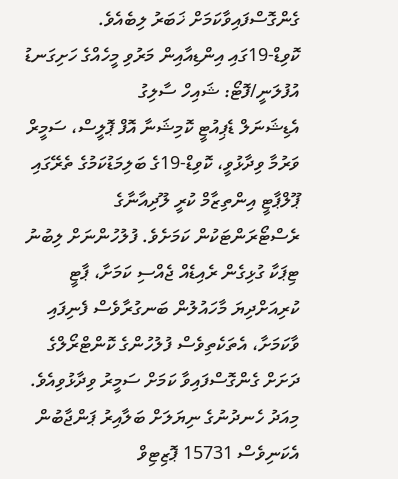ގެންގޮސްފައިވާކަމަށް ޚަބަރު ލިބެއެވެ.
ކޮވިޑް-19ގައި އިންޑިއާއިން މަރުވި މީހެއްގެ ހަށިގަނޑު އުފުލަނީ/ފޮޓޯ: ޝައިހް ސާލިގު
އެޑިޝަނަލް ޑެޕިއުޓީ ކޮމިޝަނާ އޮފް ޕޮލީސް، ސަމީރް ވަރުމާ ވިދާޅުވީ، ކޮވިޑް-19ގެ ބަލިމަޑުކަމުގެ ތެރޭގައި ޕޫލްޕާޓީ އިންތިޒާމް ކުރީ ލޫދިއާނާގެ ރެސްޓޯރަންޓަކުން ކަމަށެވެ. ފުލުހުންނަށް ލިބުނު ޓިޕަކާ ގުޅިގެން ރެއިޑެއް ޖެއްސި ކަމަށާ، ޕާޓީ ކުރިއަށްދިޔަ މާހައުލުން ބަނގުރާވެސް ފެނިފައި ވާކަމަށާ، އެތަކެތިވެސް ފުލުހުންގެ ކޮންޓްރޯލްގެ ދަށަށް ގެންގޮސްފައިވާ ކަމަށް ސަމީރު ވިދާޅުވިއެވެ.
މިއަދު ހެނދުނުގެ ނިޔަލަށް ބަލާއިރު ޕަންޖާބުން އެކަނިވެސް 15731 ޕޮޒިޓިވް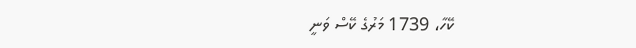ކޭހާ، 1739 މަރުގެ ކޭސް ވަނީ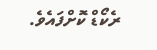ރެކޯޑް ކޮށްފައެވެ.